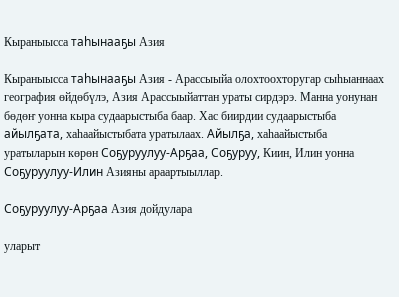Кыраныысса таһынааҕы Азия

Кыраныысса таһынааҕы Азия - Арассыыйа олохтоохторугар сыһыаннаах география өйдөбүлэ, Азия Арассыыйаттан ураты сирдэрэ. Манна уонунан бөдөҥ уонна кыра судаарыстыба баар. Хас биирдии судаарыстыба айылҕата, хаһаайыстыбата уратылаах. Айылҕа, хаһаайыстыба уратыларын көрөн Соҕуруулуу-Арҕаа, Соҕуруу, Киин, Илин уонна Соҕуруулуу-Илин Азияны араартыыллар.

Соҕуруулуу-Арҕаа Азия дойдулара

уларыт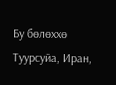Бу бөлөххө Туурсуйа, Иран,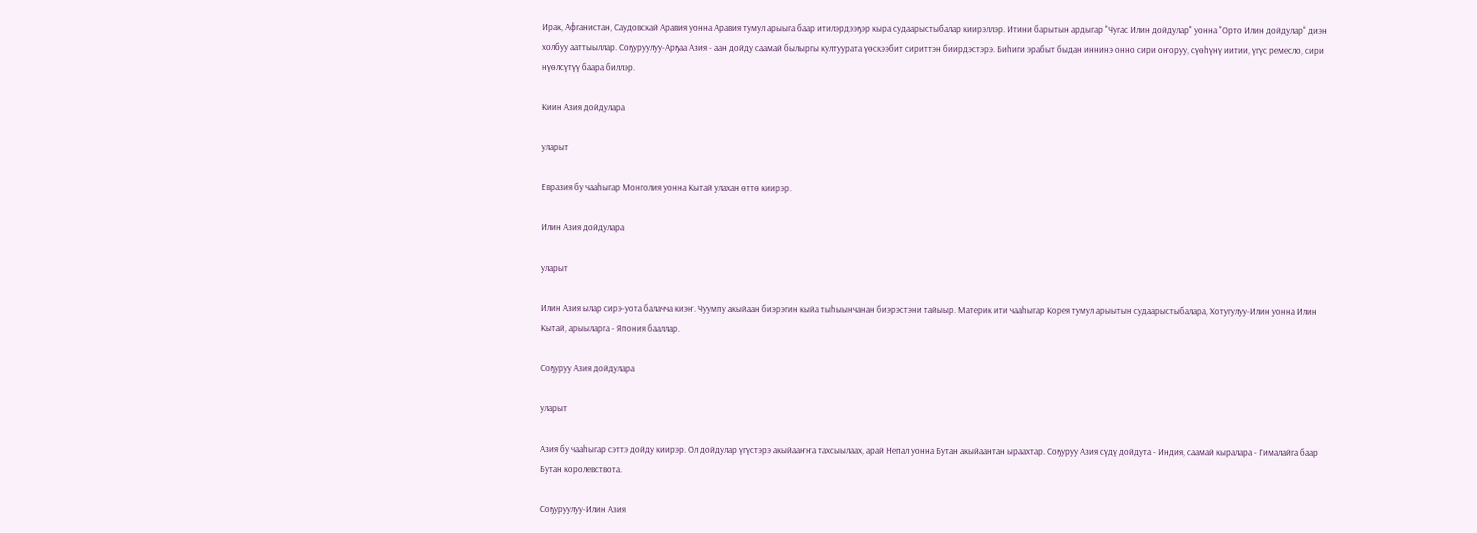Ирак, Афганистан, Саудовскай Аравия уонна Аравия тумул арыыга баар итилэрдээҕэр кыра судаарыстыбалар киирэллэр. Итини барытын ардыгар "Чугас Илин дойдулар" уонна "Орто Илин дойдулар" диэн холбуу ааттыыллар. Соҕуруулуу-Арҕаа Азия - аан дойду саамай былыргы култуурата үөскээбит сириттэн биирдэстэрэ. Биһиги эрабыт быдан иннинэ онно сири оҥоруу, сүөһүнү иитии, үгүс ремесло, сири нүөлсүтүү баара биллэр.

Киин Азия дойдулара

уларыт

Евразия бу чааһыгар Монголия уонна Кытай улахан өттө киирэр.

Илин Азия дойдулара

уларыт

Илин Азия ылар сирэ-уота балачча киэҥ. Чуумпу акыйаан биэрэгин кыйа тыһыынчанан биэрэстэни тайыыр. Материк ити чааһыгар Корея тумул арыытын судаарыстыбалара, Хотугулуу-Илин уонна Илин Кытай, арыыларга - Япония бааллар.

Соҕуруу Азия дойдулара

уларыт

Азия бу чааһыгар сэттэ дойду киирэр. Ол дойдулар үгүстэрэ акыйааҥҥа тахсыылаах, арай Непал уонна Бутан акыйаантан ыраахтар. Соҕуруу Азия сүдү дойдута - Индия, саамай кыралара - Гималайга баар Бутан королевствота.

Соҕуруулуу-Илин Азия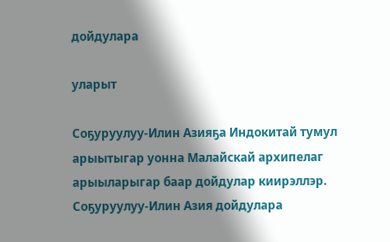дойдулара

уларыт

Соҕуруулуу-Илин Азияҕа Индокитай тумул арыытыгар уонна Малайскай архипелаг арыыларыгар баар дойдулар киирэллэр. Соҕуруулуу-Илин Азия дойдулара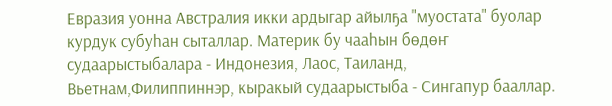Евразия уонна Австралия икки ардыгар айылҕа "муостата" буолар курдук субуһан сыталлар. Материк бу чааһын бөдөҥ судаарыстыбалара - Индонезия, Лаос, Таиланд, Вьетнам,Филиппиннэр, кыракый судаарыстыба - Сингапур бааллар.